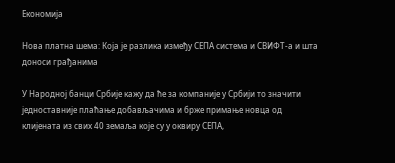Економија

Новa платна шема: Која је разлика између СЕПА система и СВИФТ-а и шта доноси грађанима

У Народној банци Србије кажу да ће за компаније у Србији то значити једноставније плаћање добављачима и брже примање новца од клијената из свих 40 земаља које су у оквиру СЕПА,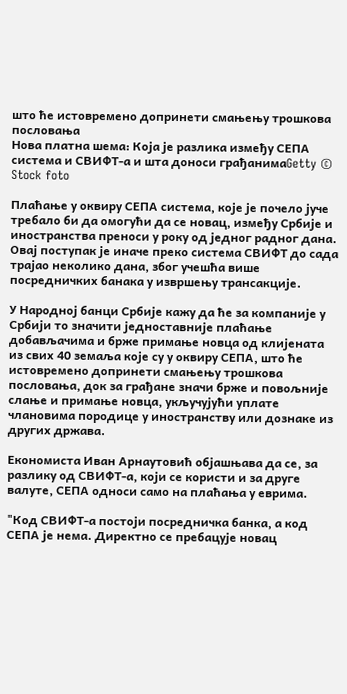што ће истовремено допринети смањењу трошкова пословања
Новa платна шема: Која је разлика између СЕПА система и СВИФТ-а и шта доноси грађанимаGetty © Stock foto

Плаћање у оквиру СЕПА система, које је почело јуче требало би да омогући да се новац, између Србије и иностранства преноси у року од једног радног дана. Овај поступак је иначе преко система СВИФТ до сада трајао неколико дана, због учешћа више посредничких банака у извршењу трансакције.

У Народној банци Србије кажу да ће за компаније у Србији то значити једноставније плаћање добављачима и брже примање новца од клијената из свих 40 земаља које су у оквиру СЕПА, што ће истовремено допринети смањењу трошкова пословања, док за грађане значи брже и повољније слање и примање новца, укључујући уплате члановима породице у иностранству или дознаке из других држава.

Економиста Иван Арнаутовић објашњава да се, за разлику од СВИФТ-а, који се користи и за друге валуте, СЕПА односи само на плаћања у еврима.

"Код СВИФТ-а постоји посредничка банка, а код СЕПА је нема. Директно се пребацује новац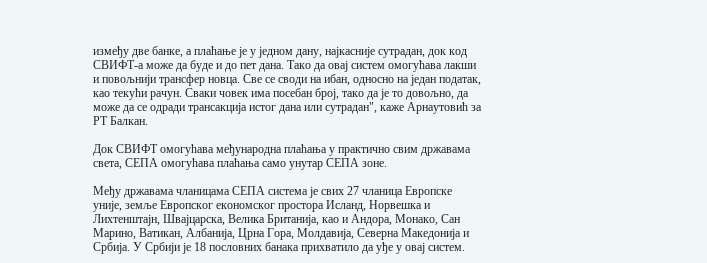између две банке, а плаћање је у једном дану, најкасније сутрадан, док код СВИФТ-а може да буде и до пет дана. Тако да овај систем омогућава лакши и повољнији трансфер новца. Све се своди на ибан, односно на један податак, као текући рачун. Сваки човек има посебан број, тако да је то довољно, да може да се одради трансакција истог дана или сутрадан", каже Арнаутовић за РТ Балкан.

Док СВИФТ омогућава међународна плаћања у практично свим државама света, СЕПА омогућава плаћања само унутар СЕПА зоне.

Међу државама чланицама СЕПА система је свих 27 чланица Европске уније, земље Европског економског простора Исланд, Норвешка и Лихтенштајн, Швајцарска, Велика Британија, као и Андора, Монако, Сан Марино, Ватикан, Албанија, Црна Гора, Молдавија, Северна Македонија и Србија. У Србији је 18 пословних банака прихватило да уђе у овај систем.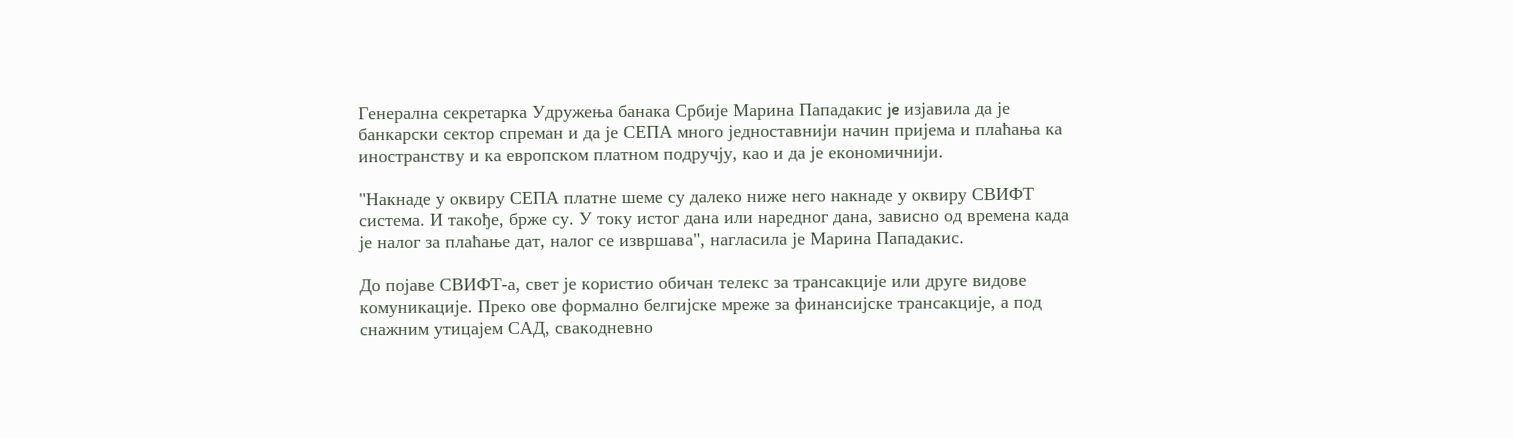Генерална секретарка Удружења банака Србије Марина Пападакис je изјавила да је банкарски сектор спреман и да је СЕПА много једноставнији начин пријема и плаћања ка иностранству и ка европском платном подручју, као и да је економичнији.

"Накнаде у оквиру СЕПА платне шеме су далеко ниже него накнаде у оквиру СВИФТ система. И такође, брже су. У току истог дана или наредног дана, зависно од времена када је налог за плаћање дат, налог се извршава", нагласила је Марина Пападакис.

До појаве СВИФТ-а, свет је користио обичан телекс за трансакције или друге видове комуникације. Преко ове формално белгијске мреже за финансијске трансакције, а под снажним утицајем САД, свакодневно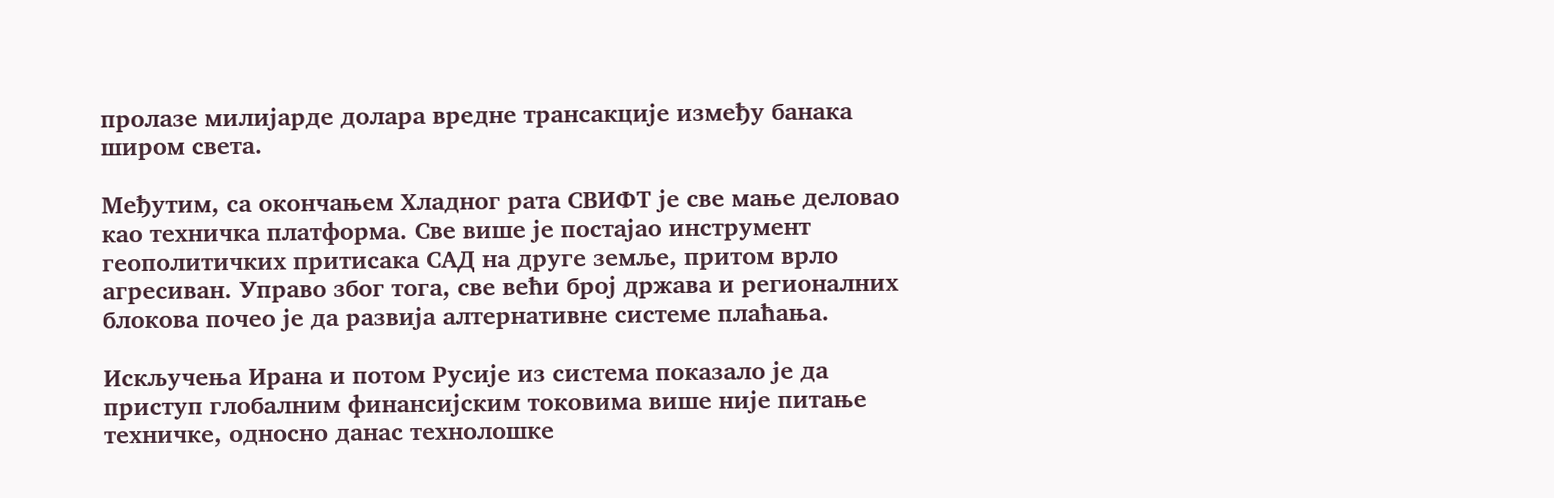пролазе милијарде долара вредне трансакције између банака широм света.

Међутим, са окончањем Хладног рата СВИФТ је све мање деловао као техничка платформа. Све више је постајао инструмент геополитичких притисака САД на друге земље, притом врло агресиван. Управо због тога, све већи број држава и регионалних блокова почео је да развија алтернативне системе плаћања.

Искључења Ирана и потом Русије из система показало је да приступ глобалним финансијским токовима више није питање техничке, односно данас технолошке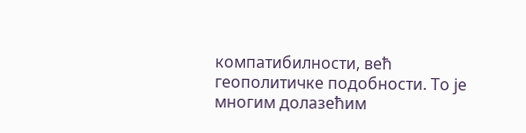компатибилности, већ геополитичке подобности. То је многим долазећим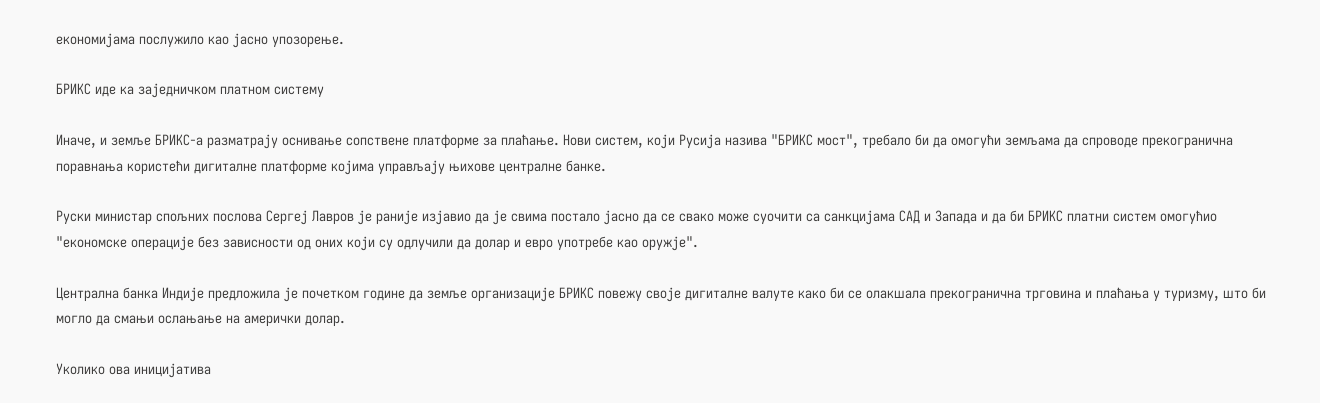економијама послужило као јасно упозорење.

БРИКС иде ка заједничком платном систему

Иначе, и земље БРИКС-а разматрају оснивање сопствене платформе за плаћање. Нови систем, који Русија назива "БРИКС мост", требало би да омогући земљама да спроводе прекогранична поравнања користећи дигиталне платформе којима управљају њихове централне банке.

Руски министар спољних послова Сергеј Лавров је раније изјавио да је свима постало јасно да се свако може суочити са санкцијама САД и Запада и да би БРИКС платни систем омогућио "економске операције без зависности од оних који су одлучили да долар и евро употребе као оружје".

Централна банка Индије предложила је почетком године да земље организације БРИКС повежу своје дигиталне валуте како би се олакшала прекогранична трговина и плаћања у туризму, што би могло да смањи ослањање на амерички долар.

Уколико ова иницијатива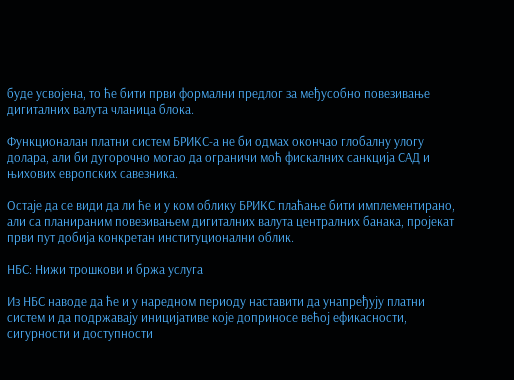буде усвојена, то ће бити први формални предлог за међусобно повезивање дигиталних валута чланица блока.

Функционалан платни систем БРИКС-а не би одмах окончао глобалну улогу долара, али би дугорочно могао да ограничи моћ фискалних санкција САД и њихових европских савезника.

Остаје да се види да ли ће и у ком облику БРИКС плаћање бити имплементирано, али са планираним повезивањем дигиталних валута централних банака, пројекат први пут добија конкретан институционални облик.

НБС: Нижи трошкови и бржа услуга

Из НБС наводе да ће и у наредном периоду наставити да унапређују платни систем и да подржавају иницијативе које доприносе већој ефикасности, сигурности и доступности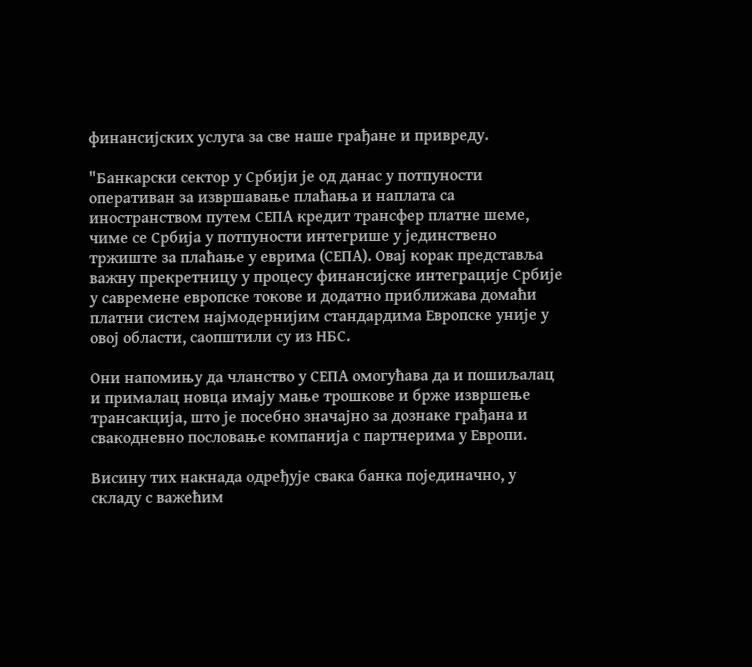финансијских услуга за све наше грађане и привреду.

"Банкарски сектор у Србији је од данас у потпуности оперативан за извршавање плаћања и наплата са иностранством путем СЕПА кредит трансфер платне шеме, чиме се Србија у потпуности интегрише у јединствено тржиште за плаћање у еврима (СЕПА). Овај корак представља важну прекретницу у процесу финансијске интеграције Србије у савремене европске токове и додатно приближава домаћи платни систем најмодернијим стандардима Европске уније у овој области, саопштили су из НБС.

Они напомињу да чланство у СЕПА омогућава да и пошиљалац и прималац новца имају мање трошкове и брже извршење трансакција, што је посебно значајно за дознаке грађана и свакодневно пословање компанија с партнерима у Европи.

Висину тих накнада одређује свака банка појединачно, у складу с важећим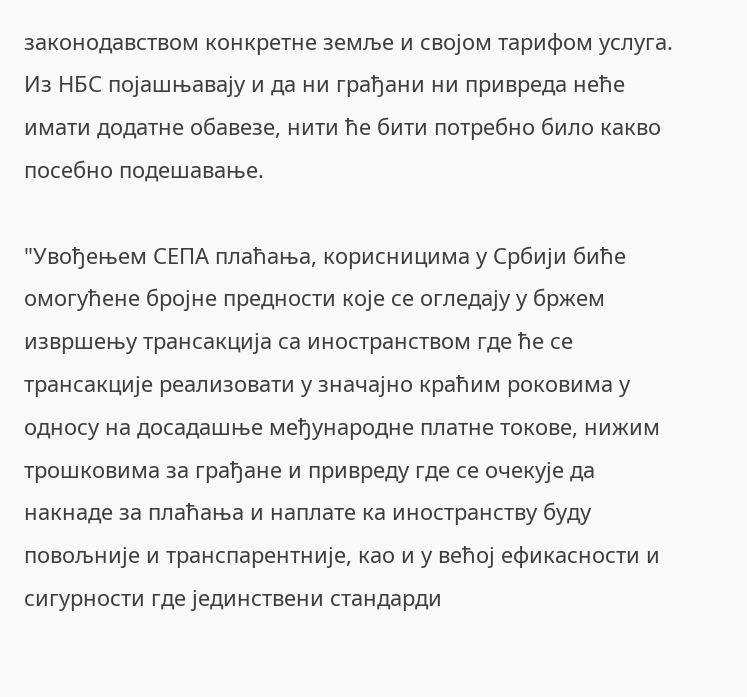законодавством конкретне земље и својом тарифом услуга. Из НБС појашњавају и да ни грађани ни привреда неће имати додатне обавезе, нити ће бити потребно било какво посебно подешавање.

"Увођењем СЕПА плаћања, корисницима у Србији биће омогућене бројне предности које се огледају у бржем извршењу трансакција са иностранством где ће се трансакције реализовати у значајно краћим роковима у односу на досадашње међународне платне токове, нижим трошковима за грађане и привреду где се очекује да накнаде за плаћања и наплате ка иностранству буду повољније и транспарентније, као и у већој ефикасности и сигурности где јединствени стандарди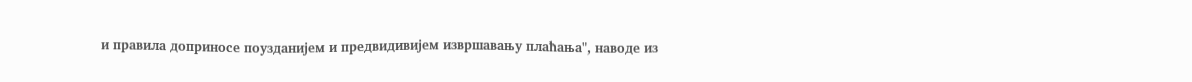и правила доприносе поузданијем и предвидивијем извршавању плаћања", наводе из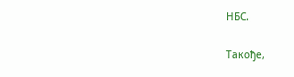НБС.

Такође,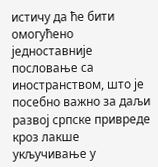истичу да ће бити омогућено једноставније пословање са иностранством, што је посебно важно за даљи развој српске привреде кроз лакше укључивање у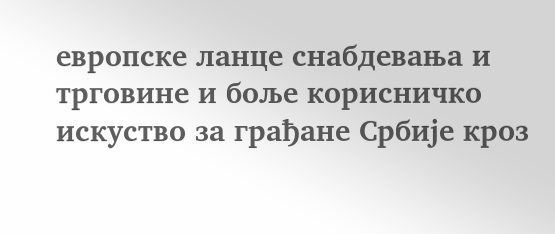европске ланце снабдевања и трговине и боље корисничко искуство за грађане Србије кроз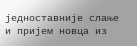једноставније слање и пријем новца из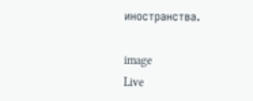иностранства.

image
Live